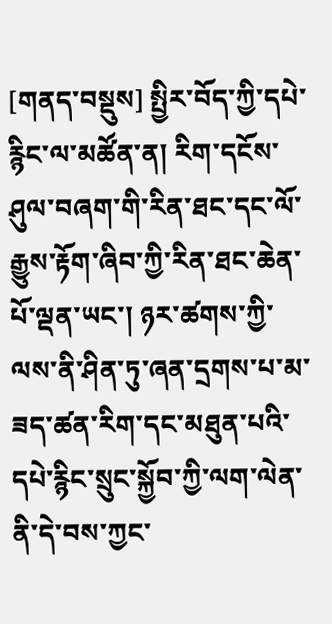[གནད་བསྡུས] སྤྱིར་བོད་ཀྱི་དཔེ་རྙིང་ལ་མཚོན་ན། རིག་དངོས་ཤུལ་བཞག་གི་རིན་ཐང་དང་ལོ་རྒྱུས་རྟོག་ཞིབ་ཀྱི་རིན་ཐང་ཆེན་པོ་ལྡན་ཡང་། ཉར་ཚགས་ཀྱི་ལས་ནི་ཤིན་ཏུ་ཞན་དྲགས་པ་མ་ཟད་ཚན་རིག་དང་མཐུན་པའི་དཔེ་རྙིང་སྲུང་སྐྱོབ་ཀྱི་ལག་ལེན་ནི་དེ་བས་ཀྱང་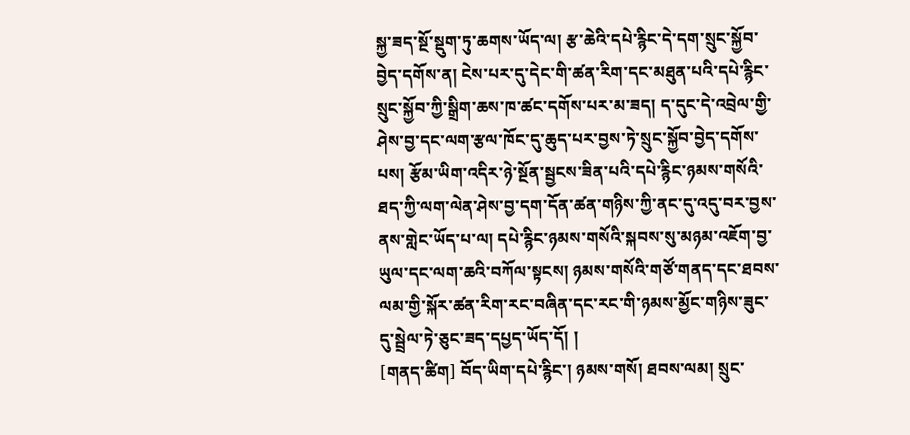སྐྱ་ཟད་སྔོ་སྡུག་ཏུ་ཆགས་ཡོད་ལ། རྩ་ཆེའི་དཔེ་རྙིང་དེ་དག་སྲུང་སྐྱོབ་བྱེད་དགོས་ན། ངེས་པར་དུ་དེང་གི་ཚན་རིག་དང་མཐུན་པའི་དཔེ་རྙིང་སྲུང་སྐྱོབ་ཀྱི་སྒྲིག་ཆས་ཁ་ཚང་དགོས་པར་མ་ཟད། ད་དུང་དེ་འབྲེལ་གྱི་ཤེས་བྱ་དང་ལག་རྩལ་ཁོང་དུ་ཆུད་པར་བྱས་ཏེ་སྲུང་སྐྱོབ་བྱེད་དགོས་པས། རྩོམ་ཡིག་འདིར་ཉེ་སྔོན་སྦྱངས་ཟིན་པའི་དཔེ་རྙིང་ཉམས་གསོའི་ཐད་ཀྱི་ལག་ལེན་ཤེས་བྱ་དག་དོན་ཚན་གཉིས་ཀྱི་ནང་དུ་འདུ་བར་བྱས་ནས་གླེང་ཡོད་པ་ལ། དཔེ་རྙིང་ཉམས་གསོའི་སྐབས་སུ་མཉམ་འཇོག་བྱ་ཡུལ་དང་ལག་ཆའི་བཀོལ་སྟངས། ཉམས་གསོའི་གཙོ་གནད་དང་ཐབས་ལམ་གྱི་སྐོར་ཚན་རིག་རང་བཞིན་དང་རང་གི་ཉམས་མྱོང་གཉིས་ཟུང་དུ་སྦྲེལ་ཏེ་ཅུང་ཟད་དཔྱད་ཡོད་དོ། །
[གནད་ཚིག] བོད་ཡིག་དཔེ་རྙིང་། ཉམས་གསོ། ཐབས་ལམ། སྲུང་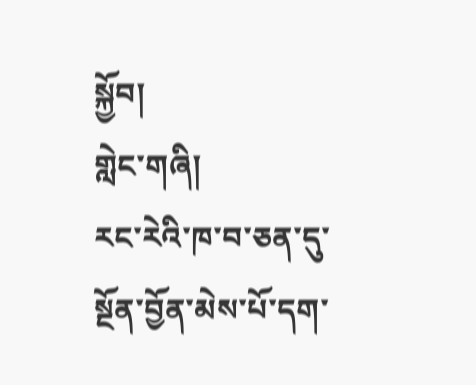སྐྱོབ།
གླེང་གཞི།
རང་རེའི་ཁ་བ་ཅན་དུ་སྔོན་བྱོན་མེས་པོ་དག་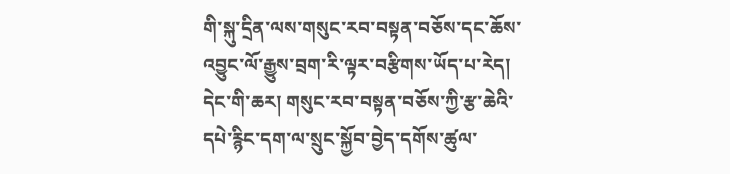གི་སྐུ་དྲིན་ལས་གསུང་རབ་བསྟན་བཅོས་དང་ཆོས་འབྱུང་ལོ་རྒྱུས་བྲག་རི་ལྟར་བརྩིགས་ཡོད་པ་རེད། དེང་གི་ཆར། གསུང་རབ་བསྟན་བཅོས་ཀྱི་རྩ་ཆེའི་དཔེ་རྙིང་དག་ལ་སྲུང་སྐྱོབ་བྱེད་དགོས་ཚུལ་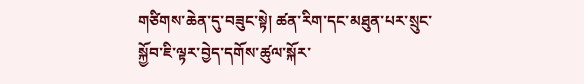གཙིགས་ཆེན་དུ་བཟུང་སྟེ། ཚན་རིག་དང་མཐུན་པར་སྲུང་སྐྱོབ་ཇི་ལྟར་བྱེད་དགོས་ཚུལ་སྐོར་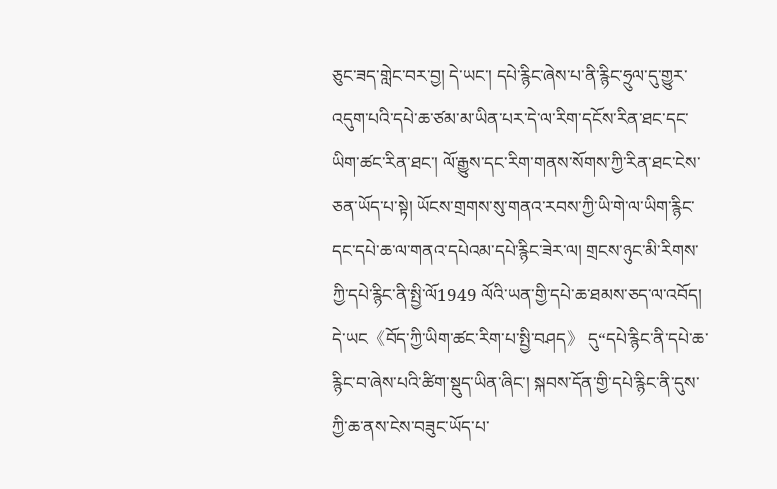ཅུང་ཟད་གླེང་བར་བྱ། དེ་ཡང་། དཔེ་རྙིང་ཞེས་པ་ནི་རྙིང་ཧྲུལ་དུ་གྱུར་འདུག་པའི་དཔེ་ཆ་ཙམ་མ་ཡིན་པར་དེ་ལ་རིག་དངོས་རིན་ཐང་དང་ཡིག་ཚང་རིན་ཐང་། ལོ་རྒྱུས་དང་རིག་གནས་སོགས་ཀྱི་རིན་ཐང་ངེས་ཅན་ཡོད་པ་སྟེ། ཡོངས་གྲགས་སུ་གནའ་རབས་ཀྱི་ཡི་གེ་ལ་ཡིག་རྙིང་དང་དཔེ་ཆ་ལ་གནའ་དཔེའམ་དཔེ་རྙིང་ཟེར་ལ། གྲངས་ཉུང་མི་རིགས་ཀྱི་དཔེ་རྙིང་ནི་སྤྱི་ལོ1949 ལོའི་ཡན་གྱི་དཔེ་ཆ་ཐམས་ཅད་ལ་འབོད། དེ་ཡང《བོད་ཀྱི་ཡིག་ཚང་རིག་པ་སྤྱི་བཤད》 དུ“དཔེ་རྙིང་ནི་དཔེ་ཆ་རྙིང་བ་ཞེས་པའི་ཚིག་སྡུད་ཡིན་ཞིང་། སྐབས་དོན་གྱི་དཔེ་རྙིང་ནི་དུས་ཀྱི་ཆ་ནས་ངེས་བཟུང་ཡོད་པ་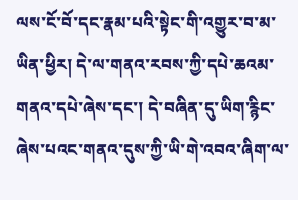ལས་ངོ་བོ་དང་རྣམ་པའི་སྟེང་གི་འགྱུར་བ་མ་ཡིན་ཕྱིར། དེ་ལ་གནའ་རབས་ཀྱི་དཔེ་ཆའམ་གནའ་དཔེ་ཞེས་དང་། དེ་བཞིན་དུ་ཡིག་རྙིང་ཞེས་པའང་གནའ་དུས་ཀྱི་ཡི་གེ་འབའ་ཞིག་ལ་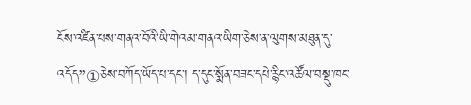ངོས་འཛིན་པས་གནའ་བོའི་ཡི་གེའམ་གནའ་ཡིག་ཅེས་ན་ལུགས་མཐུན་དུ་འདོད”①ཅེས་བཀོད་ཡོད་པ་དང་། ད་དུང་སྨོན་བཟང་དཔེ་རྙིང་འཚོལ་བསྡུ་ཁང་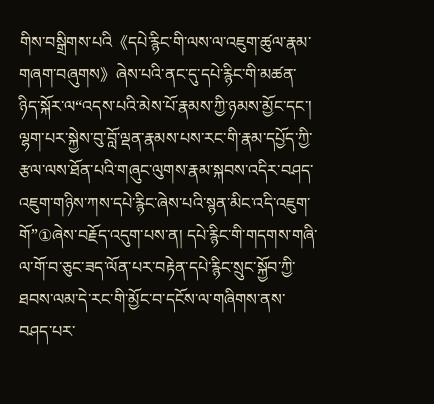གིས་བསྒྲིགས་པའི《དཔེ་རྙིང་གི་ལས་ལ་འཇུག་ཚུལ་རྣམ་གཞག་བཞུགས》ཞེས་པའི་ནང་དུ་དཔེ་རྙིང་གི་མཚན་ཉིད་སྐོར་ལ“འདས་པའི་མེས་པོ་རྣམས་ཀྱི་ཉམས་མྱོང་དང་། ལྷག་པར་སྐྱེས་བུ་བློ་ལྡན་རྣམས་པས་རང་གི་རྣམ་དཔྱོད་ཀྱི་རྩལ་ལས་ཐོན་པའི་གཞུང་ལུགས་རྣམ་སྐབས་འདིར་བཤད་འཇུག་གཉིས་ཀས་དཔེ་རྙིང་ཞེས་པའི་སྙན་མིང་འདི་འཇུག་གོ”①ཞེས་བརྗོད་འདུག་པས་ན། དཔེ་རྙིང་གི་གདགས་གཞི་ལ་གོ་བ་ཅུང་ཟད་ལོན་པར་བརྟེན་དཔེ་རྙིང་སྲུང་སྐྱོབ་ཀྱི་ཐབས་ལམ་དེ་རང་གི་མྱོང་བ་དངོས་ལ་གཞིགས་ནས་བཤད་པར་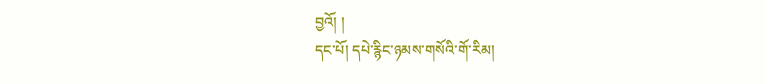བྱའོ། །
དང་པོ། དཔེ་རྙིང་ཉམས་གསོའི་གོ་རིམ།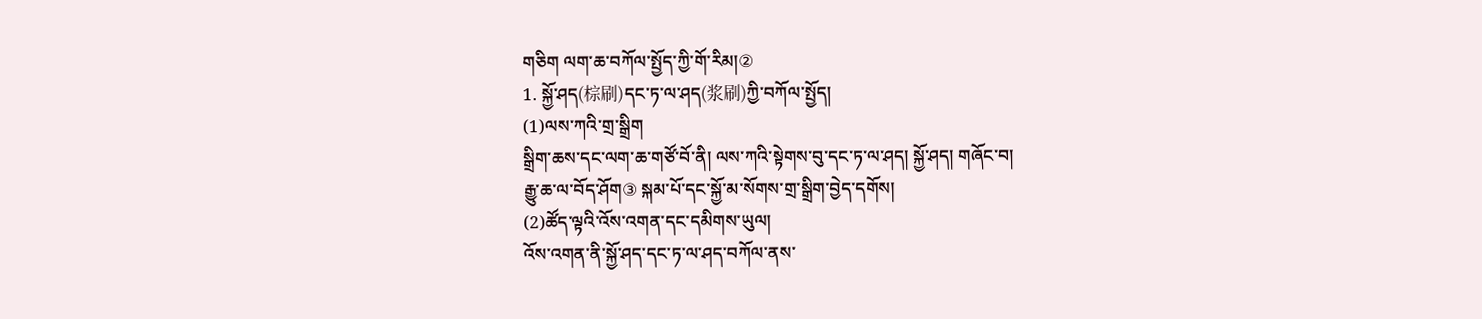གཅིག ལག་ཆ་བཀོལ་སྤྱོད་ཀྱི་གོ་རིམ།②
1. སྐྱོ་ཤད(棕刷)དང་ཏ་ལ་ཤད(浆刷)ཀྱི་བཀོལ་སྤྱོད།
(1)ལས་ཀའི་གྲ་སྒྲིག
སྒྲིག་ཆས་དང་ལག་ཆ་གཙོ་བོ་ནི། ལས་ཀའི་སྟེགས་བུ་དང་ཏ་ལ་ཤད། སྐྱོ་ཤད། གཞོང་བ།
རྒྱུ་ཆ་ལ་བོད་ཤོག③ སྐམ་པོ་དང་སྐྱོ་མ་སོགས་གྲ་སྒྲིག་བྱེད་དགོས།
(2)ཚོད་ལྟའི་འོས་འགན་དང་དམིགས་ཡུལ།
འོས་འགན་ནི་སྐྱོ་ཤད་དང་ཏ་ལ་ཤད་བཀོལ་ནས་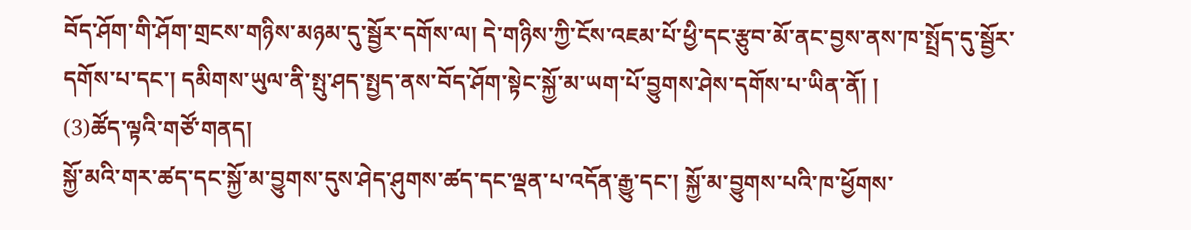བོད་ཤོག་གི་ཤོག་གྲངས་གཉིས་མཉམ་དུ་སྦྱོར་དགོས་ལ། དེ་གཉིས་ཀྱི་ངོས་འཇམ་པོ་ཕྱི་དང་རྩུབ་མོ་ནང་བྱས་ནས་ཁ་སྤྲོད་དུ་སྦྱོར་དགོས་པ་དང་། དམིགས་ཡུལ་ནི་སྤུ་ཤད་སྤྱད་ནས་བོད་ཤོག་སྟེང་སྐྱོ་མ་ཡག་པོ་བྱུགས་ཤེས་དགོས་པ་ཡིན་ནོ། །
(3)ཚོད་ལྟའི་གཙོ་གནད།
སྐྱོ་མའི་གར་ཚད་དང་སྐྱོ་མ་བྱུགས་དུས་ཤེད་ཤུགས་ཚད་དང་ལྡན་པ་འདོན་རྒྱུ་དང་། སྐྱོ་མ་བྱུགས་པའི་ཁ་ཕྱོགས་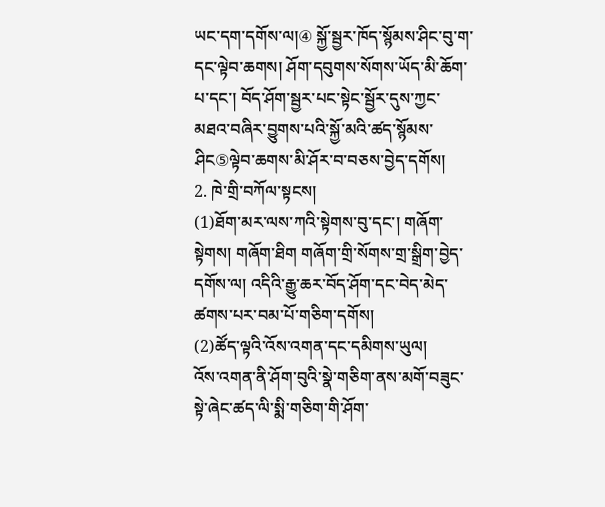ཡང་དག་དགོས་ལ།④ སྐྱོ་སྦྱར་ཁོད་སྙོམས་ཤིང་བུ་ག་དང་ལྟེབ་ཆགས། ཤོག་དབུགས་སོགས་ཡོད་མི་ཆོག་པ་དང་། བོད་ཤོག་སྦྱར་པང་སྟེང་སྦྱོར་དུས་ཀྱང་མཐའ་བཞིར་བྱུགས་པའི་སྐྱོ་མའི་ཚད་སྙོམས་ཤིང⑤ལྟེབ་ཆགས་མི་ཤོར་བ་བཅས་བྱེད་དགོས།
2. ཁེ་གྲི་བཀོལ་སྟངས།
(1)ཐོག་མར་ལས་ཀའི་སྟེགས་བུ་དང་། གཞོག་སྟེགས། གཞོག་ཐིག གཞོག་གྲི་སོགས་གྲ་སྒྲིག་བྱེད་དགོས་ལ། འདིའི་རྒྱུ་ཆར་བོད་ཤོག་དང་བེད་མེད་ཚགས་པར་བམ་པོ་གཅིག་དགོས།
(2)ཚོད་ལྟའི་འོས་འགན་དང་དམིགས་ཡུལ།
འོས་འགན་ནི་ཤོག་བུའི་སྣེ་གཅིག་ནས་མགོ་བཟུང་སྟེ་ཞེང་ཚད་ལི་སྨི་གཅིག་གི་ཤོག་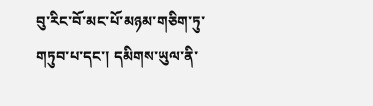བུ་རིང་བོ་མང་པོ་མཉམ་གཅིག་ཏུ་གཏུབ་པ་དང་། དམིགས་ཡུལ་ནི་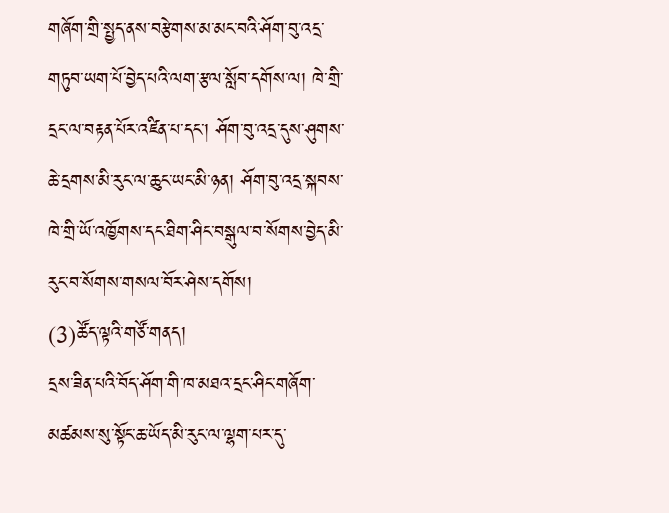གཞོག་གྲི་སྤྱད་ནས་བརྩེགས་མ་མང་བའི་ཤོག་བུ་འདྲ་གཏུབ་ཡག་པོ་བྱེད་པའི་ལག་རྩལ་སློབ་དགོས་ལ། ཁེ་གྲི་དྲང་ལ་བརྟན་པོར་འཛིན་པ་དང་། ཤོག་བུ་འདྲ་དུས་ཤུགས་ཆེ་དྲགས་མི་རུང་ལ་ཆུང་ཡང་མི་ཉན། ཤོག་བུ་འདྲ་སྐབས་ཁེ་གྲི་ཡོ་འཁྱོགས་དང་ཐིག་ཤིང་བསྒུལ་བ་སོགས་བྱེད་མི་རུང་བ་སོགས་གསལ་བོར་ཤེས་དགོས།
(3)ཚོད་ལྟའི་གཙོ་གནད།
དྲས་ཟིན་པའི་བོད་ཤོག་གི་ཁ་མཐའ་དྲང་ཤིང་གཞོག་མཚམས་སུ་སྟོང་ཆ་ཡོད་མི་རུང་ལ་ལྷག་པར་དུ་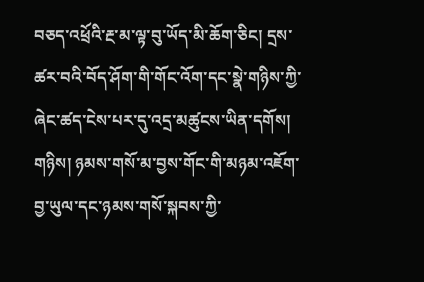བཅད་འཕྲོའི་རྔ་མ་ལྟ་བུ་ཡོད་མི་ཆོག་ཅིང། དྲས་ཚར་བའི་བོད་ཤོག་གི་གོང་འོག་དང་སྣེ་གཉིས་ཀྱི་ཞེང་ཚད་ངེས་པར་དུ་འདྲ་མཚུངས་ཡིན་དགོས།
གཉིས། ཉམས་གསོ་མ་བྱས་གོང་གི་མཉམ་འཇོག་བྱ་ཡུལ་དང་ཉམས་གསོ་སྐབས་ཀྱི་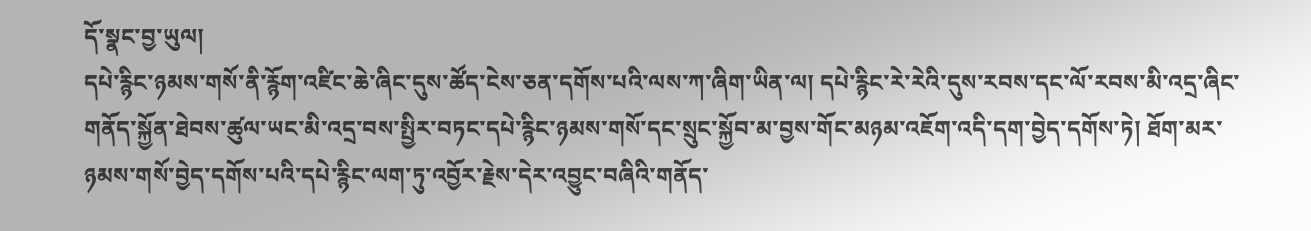དོ་སྣང་བྱ་ཡུལ།
དཔེ་རྙིང་ཉམས་གསོ་ནི་རྙོག་འཛིང་ཆེ་ཞིང་དུས་ཚོད་ངེས་ཅན་དགོས་པའི་ལས་ཀ་ཞིག་ཡིན་ལ། དཔེ་རྙིང་རེ་རེའི་དུས་རབས་དང་ལོ་རབས་མི་འདྲ་ཞིང་གནོད་སྐྱོན་ཐེབས་ཚུལ་ཡང་མི་འདྲ་བས་སྤྱིར་བཏང་དཔེ་རྙིང་ཉམས་གསོ་དང་སྲུང་སྐྱོབ་མ་བྱས་གོང་མཉམ་འཇོག་འདི་དག་བྱེད་དགོས་ཏེ། ཐོག་མར་ཉམས་གསོ་བྱེད་དགོས་པའི་དཔེ་རྙིང་ལག་ཏུ་འབྱོར་རྗེས་དེར་འབྱུང་བཞིའི་གནོད་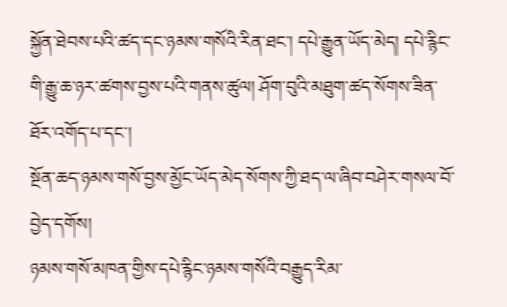སྐྱོན་ཐེབས་པའི་ཚད་དང་ཉམས་གསོའི་རིན་ཐང་། དཔེ་རྒྱུན་ཡོད་མེད། དཔེ་རྙིང་གི་རྒྱུ་ཆ་ཉར་ཚགས་བྱས་པའི་གནས་ཚུལ། ཤོག་བུའི་མཐུག་ཚད་སོགས་ཟིན་ཐོར་འགོད་པ་དང་།
སྔོན་ཆད་ཉམས་གསོ་བྱས་མྱོང་ཡོད་མེད་སོགས་ཀྱི་ཐད་ལ་ཞིབ་བཤེར་གསལ་བོ་བྱེད་དགོས།
ཉམས་གསོ་མཁན་གྱིས་དཔེ་རྙིང་ཉམས་གསོའི་བརྒྱུད་རིམ་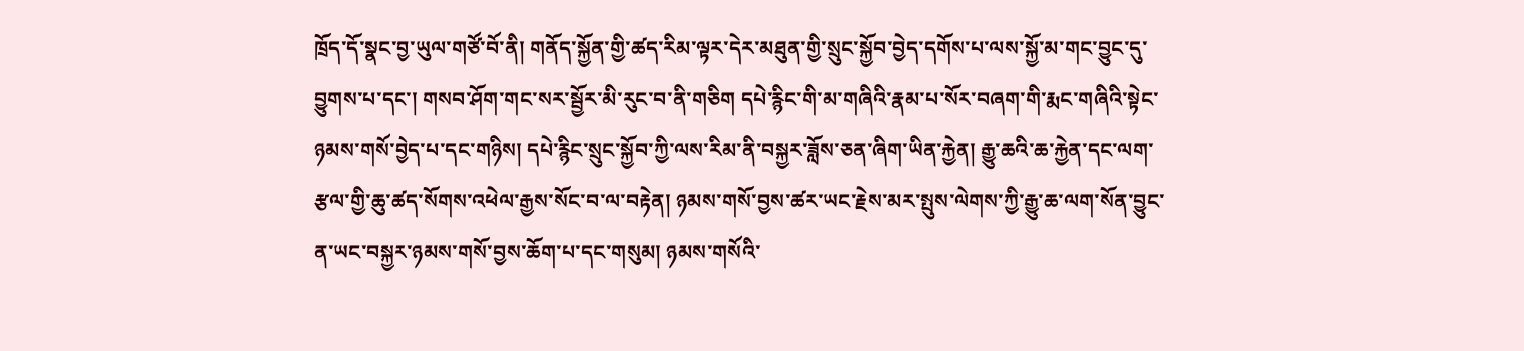ཁྲོད་དོ་སྣང་བྱ་ཡུལ་གཙོ་བོ་ནི། གནོད་སྐྱོན་གྱི་ཚད་རིམ་ལྟར་དེར་མཐུན་གྱི་སྲུང་སྐྱོབ་བྱེད་དགོས་པ་ལས་སྐྱོ་མ་གང་བྱུང་དུ་བྱུགས་པ་དང་། གསབ་ཤོག་གང་སར་སྦྱོར་མི་རུང་བ་ནི་གཅིག དཔེ་རྙིང་གི་མ་གཞིའི་རྣམ་པ་སོར་བཞག་གི་རྨང་གཞིའི་སྟེང་ཉམས་གསོ་བྱེད་པ་དང་གཉིས། དཔེ་རྙིང་སྲུང་སྐྱོབ་ཀྱི་ལས་རིམ་ནི་བསྐྱར་ཟློས་ཅན་ཞིག་ཡིན་རྐྱེན། རྒྱུ་ཆའི་ཆ་རྐྱེན་དང་ལག་རྩལ་གྱི་ཆུ་ཚད་སོགས་འཕེལ་རྒྱས་སོང་བ་ལ་བརྟེན། ཉམས་གསོ་བྱས་ཚར་ཡང་རྗེས་མར་སྤུས་ལེགས་ཀྱི་རྒྱུ་ཆ་ལག་སོན་བྱུང་ན་ཡང་བསྐྱར་ཉམས་གསོ་བྱས་ཆོག་པ་དང་གསུམ། ཉམས་གསོའི་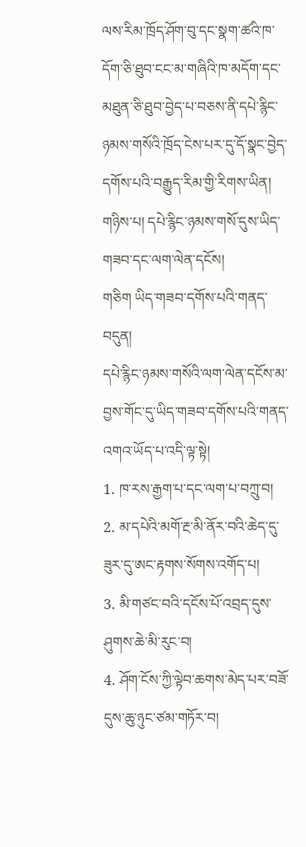ལས་རིམ་ཁྲོད་ཤོག་བུ་དང་སྣག་ཚའི་ཁ་དོག་ཅི་ཐུབ་ངང་མ་གཞིའི་ཁ་མདོག་དང་མཐུན་ཅི་ཐུབ་བྱེད་པ་བཅས་ནི་དཔེ་རྙིང་ཉམས་གསོའི་ཁྲོད་ངེས་པར་དུ་དོ་སྣང་བྱེད་དགོས་པའི་བརྒྱུད་རིམ་གྱི་རིགས་ཡིན།
གཉིས་པ། དཔེ་རྙིང་ཉམས་གསོ་དུས་ཡིད་གཟབ་དང་ལག་ལེན་དངོས།
གཅིག ཡིད་གཟབ་དགོས་པའི་གནད་བདུན།
དཔེ་རྙིང་ཉམས་གསོའི་ལག་ལེན་དངོས་མ་བྱས་གོང་དུ་ཡིད་གཟབ་དགོས་པའི་གནད་འགའ་ཡོད་པ་འདི་ལྟ་སྟེ།
1. ཁ་རས་རྒྱག་པ་དང་ལག་པ་བཀྲུ་བ།
2. མ་དཔེའི་མགོ་རྔ་མི་ནོར་བའི་ཆེད་དུ་ཟུར་དུ་ཨང་རྟགས་སོགས་འགོད་པ།
3. མི་གཙང་བའི་དངོས་པོ་འབྲད་དུས་ཤུགས་ཆེ་མི་རུང་བ།
4. ཤོག་ངོས་ཀྱི་ལྟེབ་ཆགས་མེད་པར་བཟོ་དུས་ཆུ་ཉུང་ཙམ་གཏོར་བ།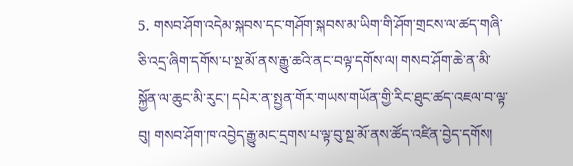5. གསབ་ཤོག་འདེམ་སྐབས་དང་གཤོག་སྐབས་མ་ཡིག་གི་ཤོག་གྲངས་ལ་ཚད་གཞི་ཅི་འདྲ་ཞིག་དགོས་པ་སྔ་མོ་ནས་རྒྱུ་ཆའི་ནང་བལྟ་དགོས་ལ། གསབ་ཤོག་ཆེ་ན་མི་སྐྱོན་ལ་ཆུང་མི་རུང་། དཔེར་ན་སྤྱན་གོར་གཡས་གཡོན་གྱི་རིང་ཐུང་ཚད་འཇལ་བ་ལྟ་བུ། གསབ་ཤོག་ཁ་འབྱེད་རྒྱུ་མང་དྲགས་པ་ལྟ་བུ་སྔ་མོ་ནས་ཚོད་འཛིན་བྱེད་དགོས།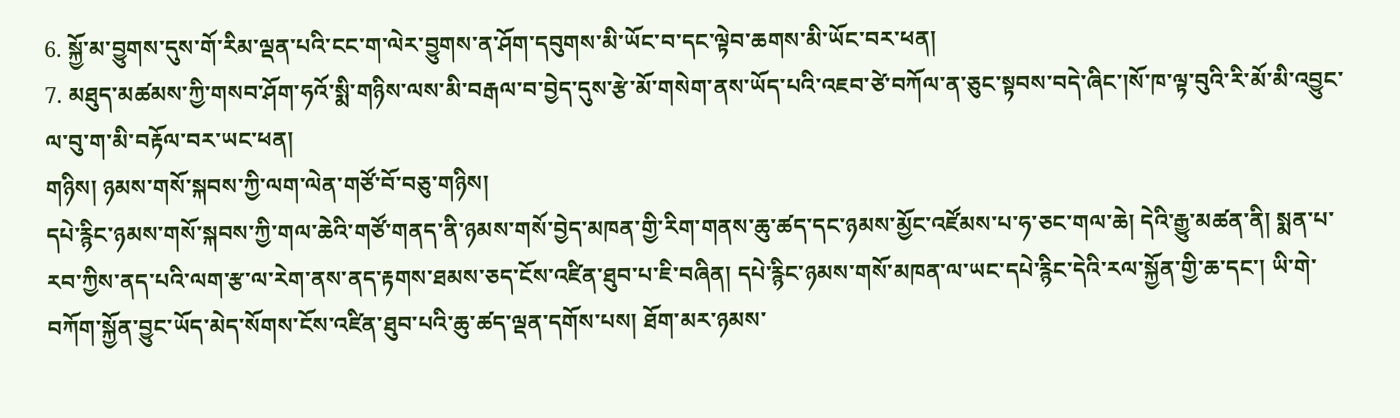6. སྐྱོ་མ་བྱུགས་དུས་གོ་རིམ་ལྡན་པའི་ངང་ག་ལེར་བྱུགས་ན་ཤོག་དབུགས་མི་ཡོང་བ་དང་ལྟེབ་ཆགས་མི་ཡོང་བར་ཕན།
7. མཐུད་མཚམས་ཀྱི་གསབ་ཤོག་ཧའོ་སྨི་གཉིས་ལས་མི་བརྒལ་བ་བྱེད་དུས་རྩེ་མོ་གསེག་ནས་ཡོད་པའི་འཇབ་ཙེ་བཀོལ་ན་ཅུང་སྟབས་བདེ་ཞིང་།སོ་ཁ་ལྟ་བུའི་རི་མོ་མི་འབྱུང་ལ་བུ་ག་མི་བརྟོལ་བར་ཡང་ཕན།
གཉིས། ཉམས་གསོ་སྐབས་ཀྱི་ལག་ལེན་གཙོ་བོ་བཅུ་གཉིས།
དཔེ་རྙིང་ཉམས་གསོ་སྐབས་ཀྱི་གལ་ཆེའི་གཙོ་གནད་ནི་ཉམས་གསོ་བྱེད་མཁན་གྱི་རིག་གནས་ཆུ་ཚད་དང་ཉམས་མྱོང་འཛོམས་པ་ཧ་ཅང་གལ་ཆེ། དེའི་རྒྱུ་མཚན་ནི། སྨན་པ་རབ་ཀྱིས་ནད་པའི་ལག་རྩ་ལ་རེག་ནས་ནད་རྟགས་ཐམས་ཅད་ངོས་འཛིན་ཐུབ་པ་ཇི་བཞིན། དཔེ་རྙིང་ཉམས་གསོ་མཁན་ལ་ཡང་དཔེ་རྙིང་དེའི་རལ་སྐྱོན་གྱི་ཆ་དང་། ཡི་གེ་བཀོག་སྐྱོན་བྱུང་ཡོད་མེད་སོགས་ངོས་འཛིན་ཐུབ་པའི་ཆུ་ཚད་ལྡན་དགོས་པས། ཐོག་མར་ཉམས་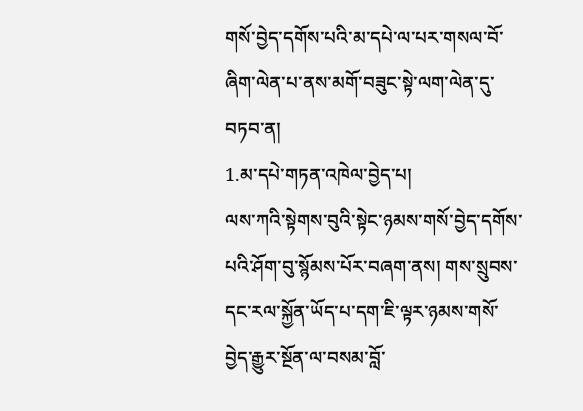གསོ་བྱེད་དགོས་པའི་མ་དཔེ་ལ་པར་གསལ་བོ་ཞིག་ལེན་པ་ནས་མགོ་བཟུང་སྟེ་ལག་ལེན་དུ་བཏབ་ན།
1.མ་དཔེ་གཏན་འཁེལ་བྱེད་པ།
ལས་ཀའི་སྟེགས་བུའི་སྟེང་ཉམས་གསོ་བྱེད་དགོས་པའི་ཤོག་བུ་སྙོམས་པོར་བཞག་ནས། གས་སྲུབས་དང་རལ་སྐྱོན་ཡོད་པ་དག་ཇི་ལྟར་ཉམས་གསོ་བྱེད་རྒྱུར་སྔོན་ལ་བསམ་བློ་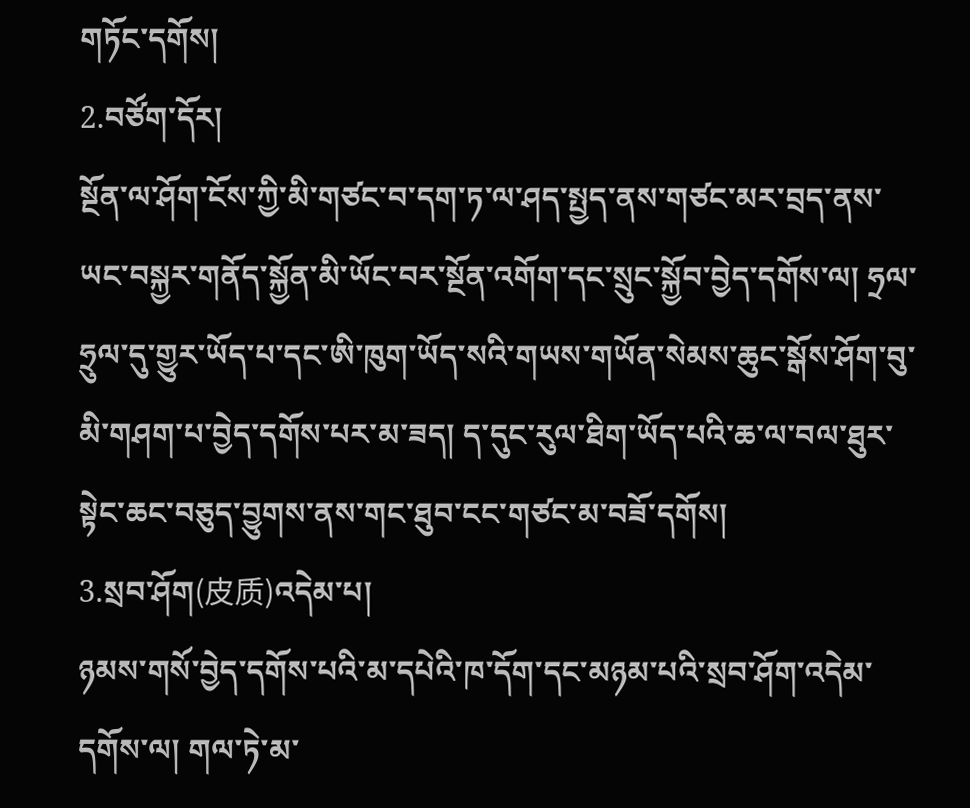གཏོང་དགོས།
2.བཙོག་དོར།
སྔོན་ལ་ཤོག་ངོས་ཀྱི་མི་གཙང་བ་དག་ཏ་ལ་ཤད་སྤྱད་ནས་གཙང་མར་བྲད་ནས་ཡང་བསྐྱར་གནོད་སྐྱོན་མི་ཡོང་བར་སྔོན་འགོག་དང་སྲུང་སྐྱོབ་བྱེད་དགོས་ལ། ཧྲལ་ཧྲུལ་དུ་གྱུར་ཡོད་པ་དང་ཨི་ཁུག་ཡོད་སའི་གཡས་གཡོན་སེམས་ཆུང་སྒོས་ཤོག་བུ་མི་གཤག་པ་བྱེད་དགོས་པར་མ་ཟད། ད་དུང་རུལ་ཐིག་ཡོད་པའི་ཆ་ལ་བལ་ཐུར་སྟེང་ཆང་བཅུད་བྱུགས་ནས་གང་ཐུབ་ངང་གཙང་མ་བཟོ་དགོས།
3.སྲབ་ཤོག(皮质)འདེམ་པ།
ཉམས་གསོ་བྱེད་དགོས་པའི་མ་དཔེའི་ཁ་དོག་དང་མཉམ་པའི་སྲབ་ཤོག་འདེམ་དགོས་ལ། གལ་ཏེ་མ་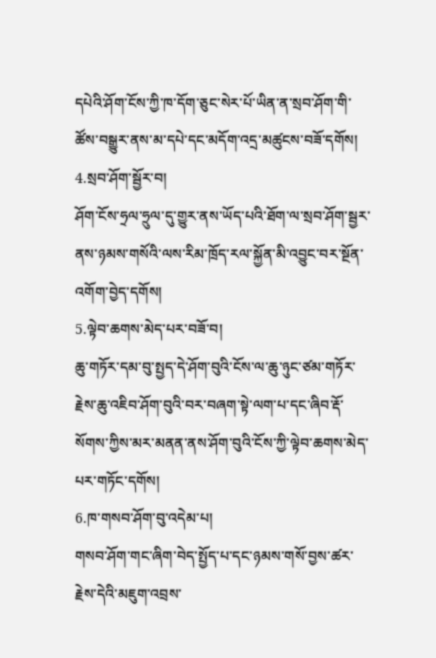དཔེའི་ཤོག་ངོས་ཀྱི་ཁ་དོག་ཅུང་སེར་པོ་ཡིན་ན་སྲབ་ཤོག་གི་ཚོས་བསྒྱུར་ནས་མ་དཔེ་དང་མདོག་འདྲ་མཚུངས་བཟོ་དགོས།
4.སྲབ་ཤོག་སྦྱོར་བ།
ཤོག་ངོས་ཧྲལ་ཧྲུལ་དུ་གྱུར་ནས་ཡོད་པའི་ཐོག་ལ་སྲབ་ཤོག་སྦྱར་ནས་ཉམས་གསོའི་ལས་རིམ་ཁྲོད་རལ་སྐྱོན་མི་འབྱུང་བར་སྔོན་འགོག་བྱེད་དགོས།
5.ལྟེབ་ཆགས་མེད་པར་བཟོ་བ།
ཆུ་གཏོར་དམ་བུ་སྤྱད་དེ་ཤོག་བུའི་ངོས་ལ་ཆུ་ཉུང་ཙམ་གཏོར་རྗེས་ཆུ་འཇིབ་ཤོག་བུའི་བར་བཞག་སྟེ་ལག་པ་དང་ཞིབ་རྡོ་སོགས་ཀྱིས་མར་མནན་ནས་ཤོག་བུའི་ངོས་ཀྱི་ལྟེབ་ཆགས་མེད་པར་གཏོང་དགོས།
6.ཁ་གསབ་ཤོག་བུ་འདེམ་པ།
གསབ་ཤོག་གང་ཞིག་བེད་སྤྱོད་པ་དང་ཉམས་གསོ་བྱས་ཚར་རྗེས་དེའི་མཇུག་འབྲས་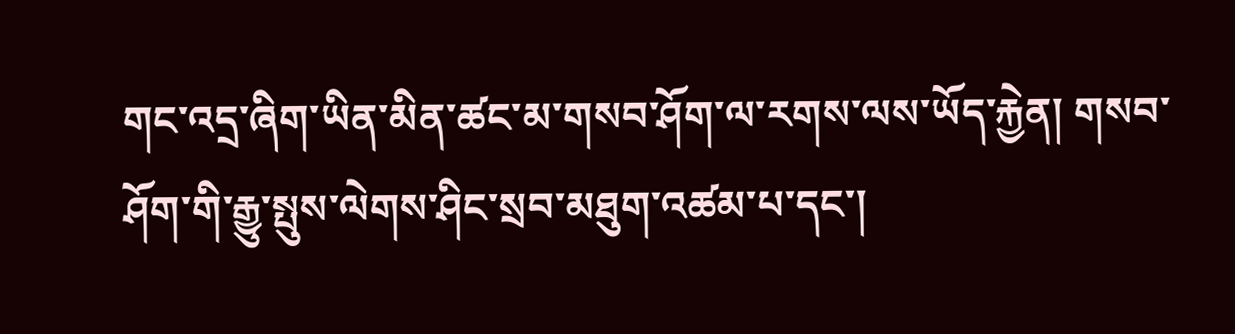གང་འདྲ་ཞིག་ཡིན་མིན་ཚང་མ་གསབ་ཤོག་ལ་རགས་ལས་ཡོད་རྐྱེན། གསབ་ཤོག་གི་རྒྱུ་སྤུས་ལེགས་ཤིང་སྲབ་མཐུག་འཚམ་པ་དང་།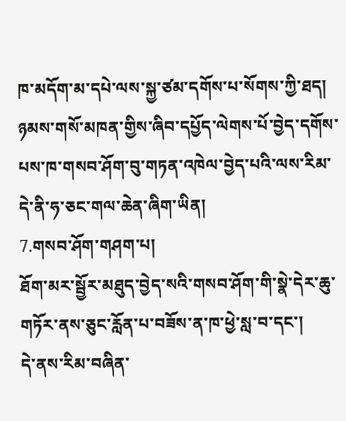ཁ་མདོག་མ་དཔེ་ལས་སྐྱ་ཙམ་དགོས་པ་སོགས་ཀྱི་ཐད། ཉམས་གསོ་མཁན་གྱིས་ཞིབ་དཔྱོད་ལེགས་པོ་བྱེད་དགོས་པས་ཁ་གསབ་ཤོག་བུ་གཏན་འཁེལ་བྱེད་པའི་ལས་རིམ་དེ་ནི་ཧ་ཅང་གལ་ཆེན་ཞིག་ཡིན།
7.གསབ་ཤོག་གཤག་པ།
ཐོག་མར་སྦྱོར་མཐུད་བྱེད་སའི་གསབ་ཤོག་གི་སྣེ་དེར་ཆུ་གཏོར་ནས་ཅུང་རློན་པ་བཟོས་ན་ཁ་ཕྱེ་སླ་བ་དང་།
དེ་ནས་རིམ་བཞིན་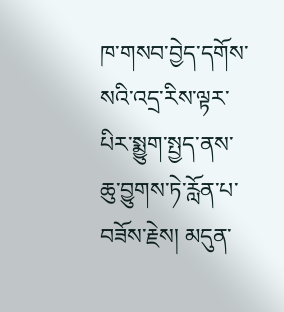ཁ་གསབ་བྱེད་དགོས་སའི་འདྲ་རིས་ལྟར་པིར་སྨྱུག་སྤྱད་ནས་ཆུ་བྱུགས་ཏེ་རློན་པ་བཟོས་རྗེས། མདུན་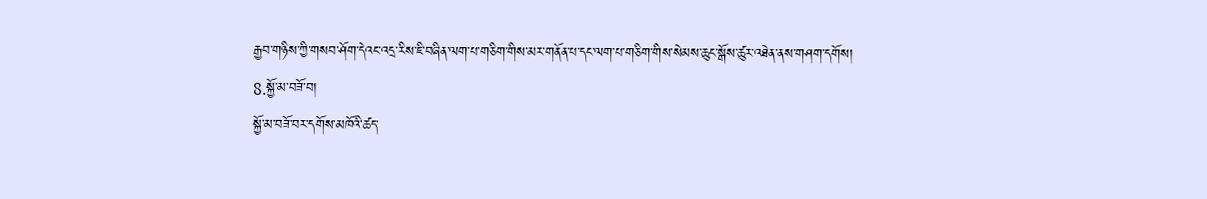རྒྱབ་གཉིས་ཀྱི་གསབ་ཤོག་དེའང་འདྲ་རིས་ཇི་བཞིན་ལག་པ་གཅིག་གིས་མར་གནོན་པ་དང་ལག་པ་གཅིག་གིས་སེམས་ཆུང་སྒོས་ཚུར་འཐེན་ནས་གཤག་དགོས།
8.སྐྱོ་མ་བཟོ་བ།
སྐྱོ་མ་བཟོ་བར་དགོས་མཁོའི་ཚད་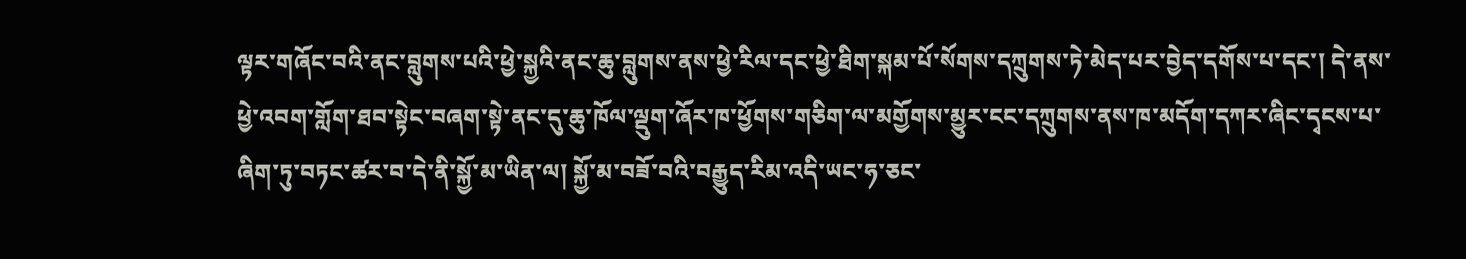ལྟར་གཞོང་བའི་ནང་བླུགས་པའི་ཕྱེ་སྐྱའི་ནང་ཆུ་བླུགས་ནས་ཕྱེ་རིལ་དང་ཕྱེ་ཐིག་སྐམ་པོ་སོགས་དཀྲུགས་ཏེ་མེད་པར་བྱེད་དགོས་པ་དང་། དེ་ནས་ཕྱེ་འབག་གློག་ཐབ་སྟེང་བཞག་སྟེ་ནང་དུ་ཆུ་ཁོལ་ལྡུག་ཞོར་ཁ་ཕྱོགས་གཅིག་ལ་མགྱོགས་མྱུར་ངང་དཀྲུགས་ནས་ཁ་མདོག་དཀར་ཞིང་དྭངས་པ་ཞིག་ཏུ་བཏང་ཚར་བ་དེ་ནི་སྐྱོ་མ་ཡིན་ལ། སྐྱོ་མ་བཟོ་བའི་བརྒྱུད་རིམ་འདི་ཡང་ཧ་ཅང་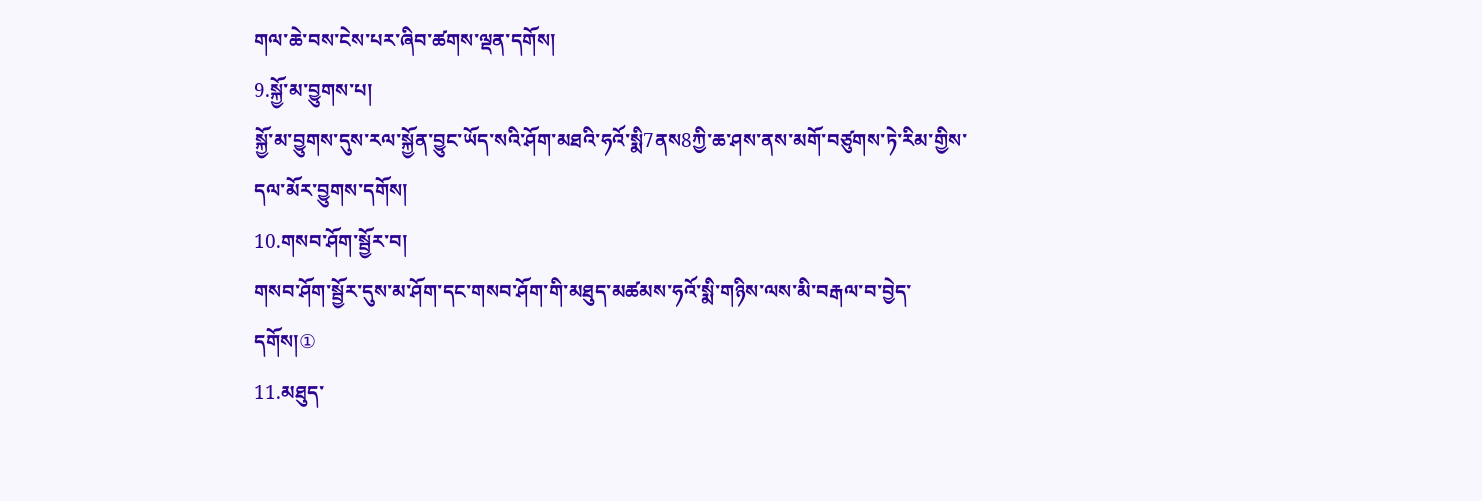གལ་ཆེ་བས་ངེས་པར་ཞིབ་ཚགས་ལྡན་དགོས།
9.སྐྱོ་མ་བྱུགས་པ།
སྐྱོ་མ་བྱུགས་དུས་རལ་སྐྱོན་བྱུང་ཡོད་སའི་ཤོག་མཐའི་ཧའོ་སྨི7ནས8ཀྱི་ཆ་ཤས་ནས་མགོ་བཙུགས་ཏེ་རིམ་གྱིས་དལ་མོར་བྱུགས་དགོས།
10.གསབ་ཤོག་སྦྱོར་བ།
གསབ་ཤོག་སྦྱོར་དུས་མ་ཤོག་དང་གསབ་ཤོག་གི་མཐུད་མཚམས་ཧའོ་སྨི་གཉིས་ལས་མི་བརྒལ་བ་བྱེད་དགོས།①
11.མཐུད་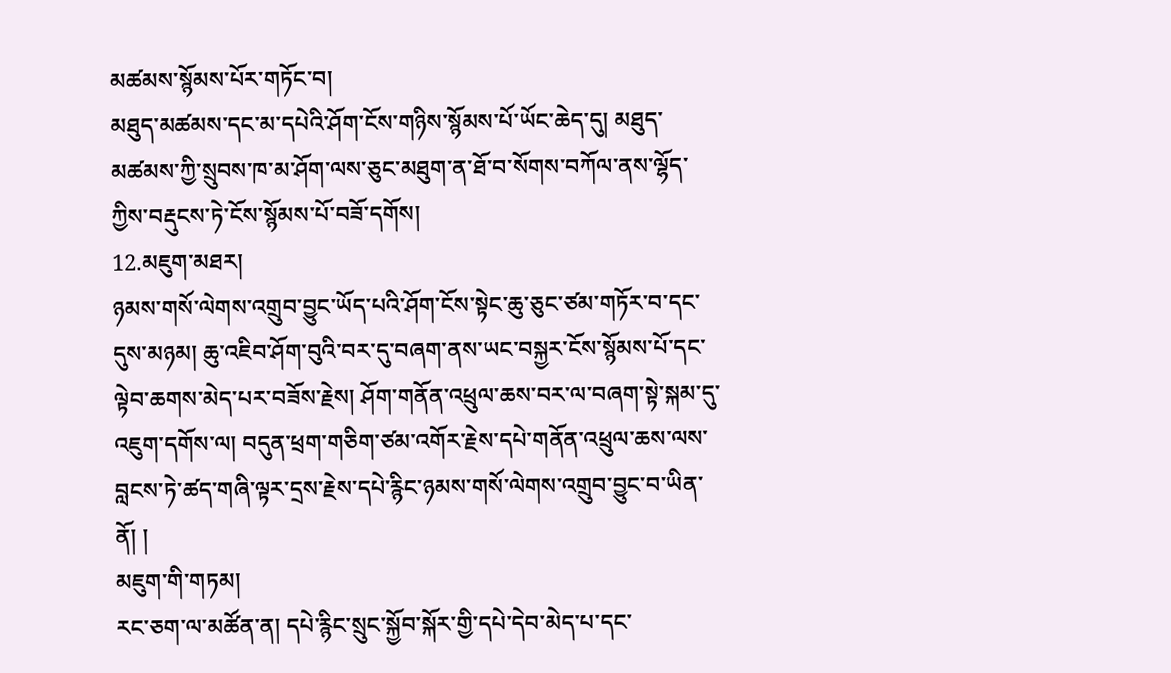མཚམས་སྙོམས་པོར་གཏོང་བ།
མཐུད་མཚམས་དང་མ་དཔེའི་ཤོག་ངོས་གཉིས་སྙོམས་པོ་ཡོང་ཆེད་དུ། མཐུད་མཚམས་ཀྱི་སྲུབས་ཁ་མ་ཤོག་ལས་ཅུང་མཐུག་ན་ཐོ་བ་སོགས་བཀོལ་ནས་ལྷོད་ཀྱིས་བརྡུངས་ཏེ་ངོས་སྙོམས་པོ་བཟོ་དགོས།
12.མཇུག་མཐར།
ཉམས་གསོ་ལེགས་འགྲུབ་བྱུང་ཡོད་པའི་ཤོག་ངོས་སྟེང་ཆུ་ཅུང་ཙམ་གཏོར་བ་དང་དུས་མཉམ། ཆུ་འཇིབ་ཤོག་བུའི་བར་དུ་བཞག་ནས་ཡང་བསྐྱར་ངོས་སྙོམས་པོ་དང་ལྟེབ་ཆགས་མེད་པར་བཟོས་རྗེས། ཤོག་གནོན་འཕྲུལ་ཆས་བར་ལ་བཞག་སྟེ་སྐམ་དུ་འཇུག་དགོས་ལ། བདུན་ཕྲག་གཅིག་ཙམ་འགོར་རྗེས་དཔེ་གནོན་འཕྲུལ་ཆས་ལས་བླངས་ཏེ་ཚད་གཞི་ལྟར་དྲས་རྗེས་དཔེ་རྙིང་ཉམས་གསོ་ལེགས་འགྲུབ་བྱུང་བ་ཡིན་ནོ། །
མཇུག་གི་གཏམ།
རང་ཅག་ལ་མཚོན་ན། དཔེ་རྙིང་སྲུང་སྐྱོབ་སྐོར་གྱི་དཔེ་དེབ་མེད་པ་དང་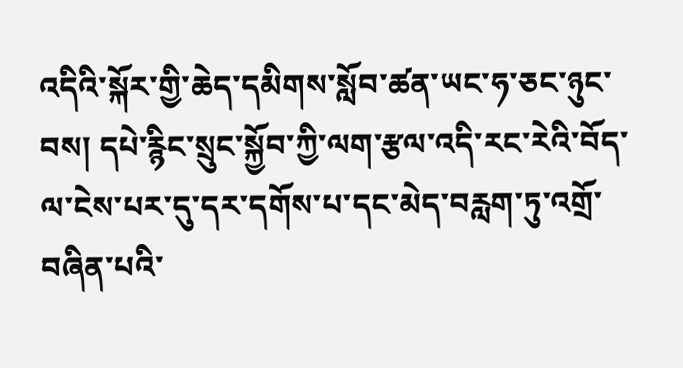འདིའི་སྐོར་གྱི་ཆེད་དམིགས་སློབ་ཚན་ཡང་ཧ་ཅང་ཉུང་བས། དཔེ་རྙིང་སྲུང་སྐྱོབ་ཀྱི་ལག་རྩལ་འདི་རང་རེའི་བོད་ལ་ངེས་པར་དུ་དར་དགོས་པ་དང་མེད་བརླག་ཏུ་འགྲོ་བཞིན་པའི་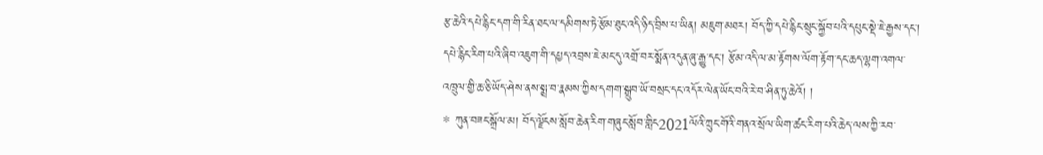རྩ་ཆེའི་དཔེ་རྙིང་དག་གི་རིན་ཐང་ལ་དམིགས་ཏེ་རྩོམ་ཐུང་འདི་ཉིད་བྲིས་པ་ཡིན། མཇུག་མཐར། བོད་ཀྱི་དཔེ་རྙིང་སྲུང་སྐྱོབ་པའི་དཔུང་སྡེ་ཇེ་རྒྱས་དང་། དཔེ་རྙིང་རིག་པའི་ཞིབ་འཇུག་གི་དཔྱད་འབྲས་ཇེ་མང་དུ་འགྲོ་བར་སྨོན་འདུན་ཞུ་རྒྱུ་དང་། རྩོམ་འདི་ལ་མ་རྟོགས་ལོག་རྟོག་དང་ཆད་ལྷག་འགལ་འཁྲུལ་གྱི་ཆ་ཅི་ཡོད་ཤེས་ནས་སྨྲ་བ་རྣམས་ཀྱིས་དགག་སྒྲུབ་ཡོ་བསྲང་དང་འདོར་ལེན་ཡོང་བའི་རེ་བ་ཤིན་ཏུ་ཆེའོ། །
* ཀུན་བཟང་སྒྲོལ་མ། བོད་ལྗོངས་སློབ་ཆེན་རིག་གཞུང་སློབ་གླིང2021ལོའི་ཀྲུང་གོའི་གནའ་སྲོལ་ཡིག་ཚང་རིག་པའི་ཆེད་ལས་ཀྱི་རབ་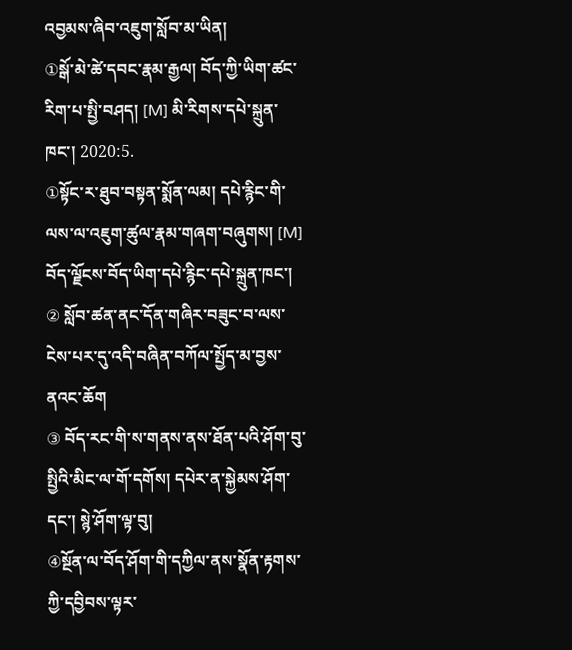འབྱམས་ཞིབ་འཇུག་སློབ་མ་ཡིན།
①སྒོ་མེ་ཚེ་དབང་རྣམ་རྒྱལ། བོད་ཀྱི་ཡིག་ཚང་རིག་པ་སྤྱི་བཤད། [M] མི་རིགས་དཔེ་སྐྲུན་ཁང་། 2020:5.
①སྟོང་ར་ཐུབ་བསྟན་སྨོན་ལམ། དཔེ་རྙིང་གི་ལས་ལ་འཇུག་ཚུལ་རྣམ་གཞག་བཞུགས། [M] བོད་ལྗོངས་བོད་ཡིག་དཔེ་རྙིང་དཔེ་སྐྲུན་ཁང་།
② སློབ་ཚན་ནང་དོན་གཞིར་བཟུང་བ་ལས་ངེས་པར་དུ་འདི་བཞིན་བཀོལ་སྤྱོད་མ་བྱས་ནའང་ཆོག
③ བོད་རང་གི་ས་གནས་ནས་ཐོན་པའི་ཤོག་བུ་སྤྱིའི་མིང་ལ་གོ་དགོས། དཔེར་ན་སྐྱེམས་ཤོག་དང་། སྙེ་ཤོག་ལྟ་བུ།
④སྔོན་ལ་བོད་ཤོག་གི་དཀྱིལ་ནས་སྣོན་རྟགས་ཀྱི་དབྱིབས་ལྟར་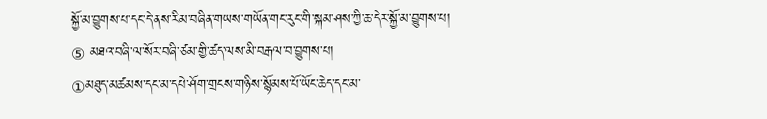སྐྱོ་མ་བྱུགས་པ་དང་དེ་ནས་རིམ་བཞིན་གཡས་གཡོན་གང་རུང་གི་སྐམ་ཤས་ཀྱི་ཆ་དེར་སྐྱོ་མ་བྱུགས་པ།
⑤ མཐའ་བཞི་ལ་སོར་བཞི་ཙམ་གྱི་ཚད་ལས་མི་བརྒལ་བ་བྱུགས་པ།
①མཐུད་མཚམས་དང་མ་དཔེ་ཤོག་གྲངས་གཉིས་སྙོམས་པོ་ཡོང་ཆེད་དང་མ་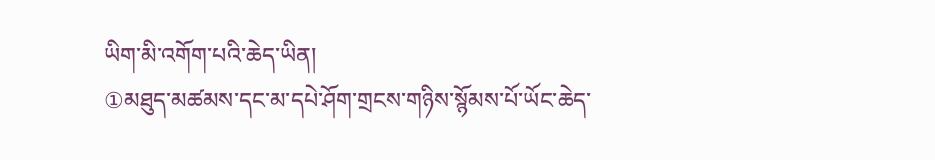ཡིག་མི་འགོག་པའི་ཆེད་ཡིན།
①མཐུད་མཚམས་དང་མ་དཔེ་ཤོག་གྲངས་གཉིས་སྙོམས་པོ་ཡོང་ཆེད་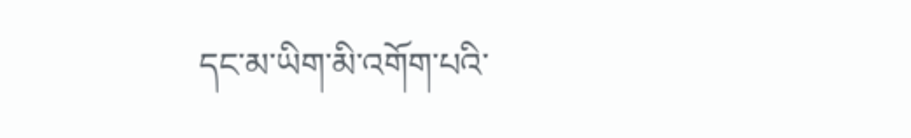དང་མ་ཡིག་མི་འགོག་པའི་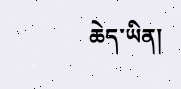ཆེད་ཡིན།